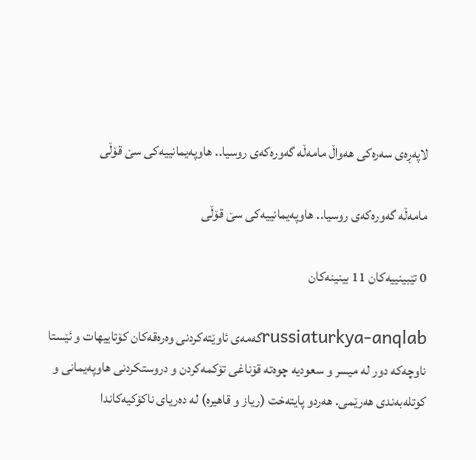لاپەڕەی سەرەکی هەواڵ مامه‌ڵه‌ گه‌وره‌كه‌ی‌ روسیا.. هاوپەیمانییەکی سێ قۆڵی

مامه‌ڵه‌ گه‌وره‌كه‌ی‌ روسیا.. هاوپەیمانییەکی سێ قۆڵی

0 تێبینییەکان 11 بینینەکان

russiaturkya-anqlabگه‌مه‌ی‌ ئاوێته‌كردنی وه‌ره‌قه‌كان كۆتاییهات و ئێستا ناوچه‌كه‌ دور له‌ میسر و سعودیه‌ چوه‌ته‌ قۆناغی تۆكمه‌كردن و دروستكردنی‌ هاوپه‌یمانی و كوتله‌به‌ندی هه‌رێمی. هه‌ردو پایته‌خت (ریاز و قاهیره‌) له‌ ده‌ریای‌ ناكۆكیه‌كاندا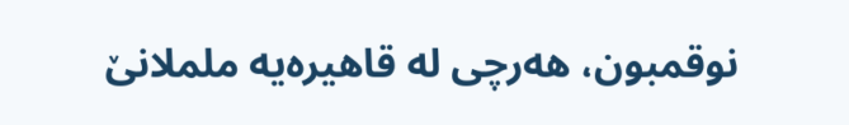نوقمبون، هه‌رچی له‌ قاهیره‌یه‌ ململانێ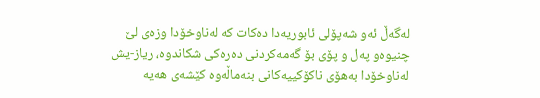له‌گه‌ڵ ئه‌و شه‌پۆلی ئابوریه‌دا ده‌كات كه‌ له‌ناوخۆدا وزه‌ی‌ لێ چنیوه‌و په‌ل و پۆی‌ بۆ گه‌مه‌كردنی ده‌ره‌كی شكاندوه‌، ریاز-یش له‌ناوخۆدا به‌هۆی‌ ناكۆكییه‌كانی بنه‌ماڵه‌وه‌ كێشه‌ی‌ هه‌یه‌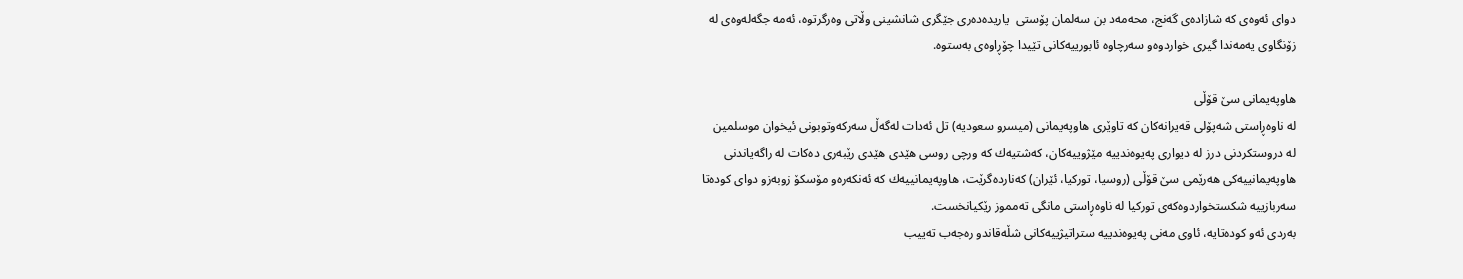دوای‌ ئه‌وه‌ی‌ كه‌ شازاده‌ی‌ گه‌نج، محه‌مه‌د بن سه‌لمان پۆستی  یاریدەدەری جێگری شانشینی‌ وڵاتی‌ وه‌رگرتوه‌، ئه‌مه‌ جگه‌له‌وه‌ی‌ له‌ زۆنگاوی‌ یه‌مه‌ندا گیری‌ خواردوەو سه‌رچاوه‌ ئابورییه‌كانی تێیدا چۆڕاوه‌ی‌ به‌ستوه‌.

هاوپه‌یمانی سێ قۆڵی
له‌ ناوه‌ڕاستی‌ شه‌پۆلی‌ قه‌یرانه‌كان كه‌ تاوێری هاوپه‌یمانی (میسرو سعودیه‌) تل ئه‌دات له‌گه‌ڵ سه‌ركه‌وتوبونی ئیخوان موسلمین له‌ دروستكردنی درز له‌ دیواری‌ په‌یوه‌ندییه‌ مێژوییه‌كان، كه‌شتیه‌ك كه‌ ورچی روسی هێدی هێدی رێبه‌ری‌ ده‌كات له‌ راگه‌یاندنی هاوپه‌یمانییه‌كی هه‌رێمی سێ قۆڵی (روسیا، توركیا، ئێران) كه‌نارده‌گرێت، هاوپه‌یمانییه‌ك كه‌ ئه‌نكه‌ره‌و مۆسكۆ زوبه‌زو دوای‌ كوده‌تا سه‌ربازییه‌ شكستخواردوه‌كه‌ی‌ توركیا له‌ ناوه‌ڕاستی‌ مانگی تەمموز رێكیانخست.
به‌ردی ئه‌و كوده‌تایه‌، ئاوی مه‌نی په‌یوه‌ندییه‌ ستراتیژییه‌كانی شڵه‌قاندو ره‌جه‌ب ته‌ییب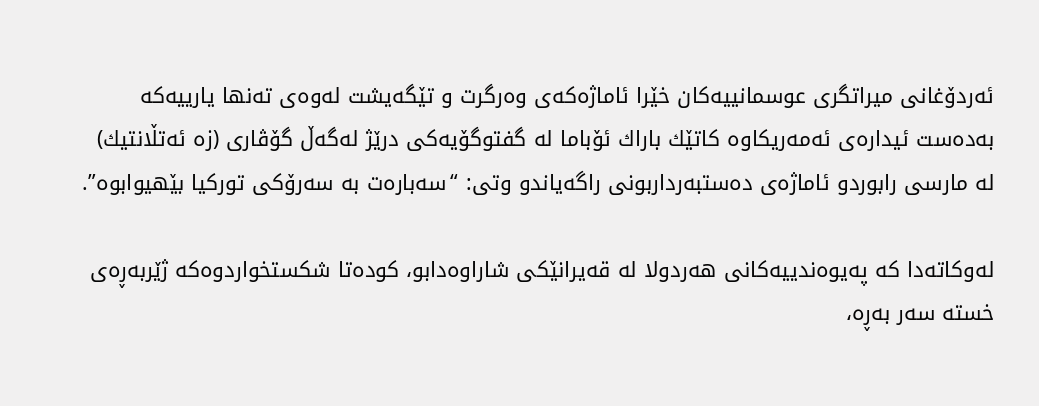ئه‌ردۆغانی میراتگری عوسمانییه‌كان خێرا ئاماژه‌كه‌ی‌ وه‌رگرت و تێگه‌یشت له‌وه‌ی‌ ته‌نها یارییه‌كه‌ به‌ده‌ست ئیداره‌ی‌ ئه‌مه‌ریكاوه‌ كاتێك باراك ئۆباما له‌ گفتوگۆیه‌كی درێژ له‌گه‌ڵ گۆڤاری‌ (زه‌ ئه‌تڵانتیك) له‌ مارسی رابوردو ئاماژه‌ی‌ ده‌ستبه‌رداربونی راگه‌یاندو وتی: “سه‌باره‌ت به‌ سه‌رۆكی توركیا بێهیوابوه‌”.

له‌وكاته‌دا كه‌ په‌یوه‌ندییه‌كانی‌ هه‌ردولا له‌ قه‌یرانێكی شاراوه‌دابو، كوده‌تا شكستخواردوه‌كه‌ ژێربه‌ڕه‌ی‌ خسته‌ سه‌ر به‌ڕه‌،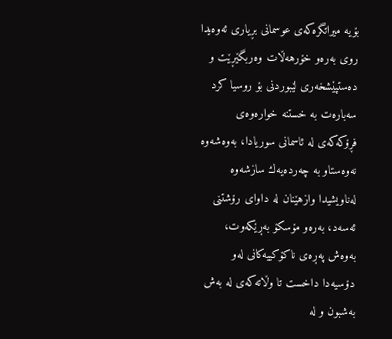بۆیه‌ میراتگره‌كه‌ی‌ عوسمانی بڕیاری ئه‌وه‌یدا روی‌ به‌ره‌و خۆرهه‌ڵات وه‌ربگێڕێت و ده‌ستپێشخه‌ری‌ لێبوردنی بۆ روسیا كرد سه‌باره‌ت به‌ خستنه‌ خواره‌وه‌ی‌ فڕۆكه‌كه‌ی‌ له‌ ئاسمانی سوریادا، به‌وه‌شه‌وه‌ نه‌وه‌ستاو به‌ چه‌رده‌یه‌ك سازشه‌وه‌ له‌ناویشیدا وازهێنان له‌ داوای‌ رۆشتنی ئه‌سه‌د، به‌ره‌و مۆسكۆ به‌ڕێكه‌وت، به‌وه‌ش په‌ڕه‌ی‌ ناكۆكییه‌كانی له‌و دۆسیه‌دا داخست تا وڵاته‌كه‌ی‌ له‌ به‌ش به‌شبون و له‌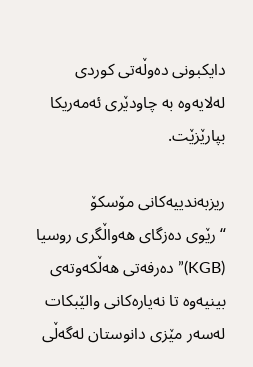دایكبونی ده‌وڵه‌تی كوردی لەلایەوە به‌ چاودێری ئه‌مه‌ریكا بپارێزێت.

ریزبه‌ندییه‌كانی‌ مۆسكۆ
“رێوی‌ ده‌زگای‌ هه‌واڵگری‌ روسیا  (KGB)” ده‌رفه‌تی‌ هه‌ڵكه‌وته‌ی‌ بینیه‌وه‌ تا نه‌یاره‌كانی والێبكات له‌سه‌ر مێزی‌ دانوستان له‌گه‌ڵی‌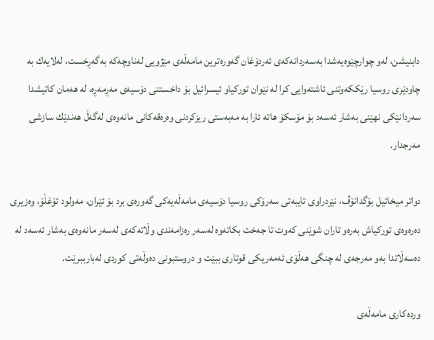دابنیشن، له‌و چوارچێوه‌یه‌شدا به‌سه‌ردانه‌كه‌ی‌ ئەردۆغان گه‌وره‌ترین مامه‌ڵه‌ی‌ مێژویی له‌ناوچه‌كه‌ به‌گه‌ڕخست، له‌لایه‌ك به‌ چاودێری‌ روسیا رێكکه‌وتنی ئاشته‌وایی كرا له‌ نێوان توركیاو ئیسرائیل بۆ داخستنی‌ دۆسیه‌ی‌ مه‌ڕمه‌ڕه‌، له‌ هه‌مان كاتیشدا سه‌ردانێكی نهێنی به‌شار ئه‌سه‌د بۆ مۆسكۆ هاته‌ ئارا به‌ مه‌به‌ستی‌ ریزكردنی وه‌ره‌قه‌كانی مانه‌وه‌ی‌ له‌گه‌ڵ هه‌ندێك سازشی مه‌رجدار.

دواتر میخائیل بۆگدانۆڤ، نێردراوی‌ تایبه‌تی سه‌رۆكی روسیا دۆسیه‌ی‌ مامه‌ڵه‌یه‌كی گه‌وره‌ی‌ برد بۆ ئێران، مه‌ولود ئۆغڵۆ، وه‌زیری‌ ده‌ره‌وه‌ی‌ توركیاش به‌ره‌و تاران شوێنی كه‌وت تا جەخت بكاته‌وه‌ له‌سه‌ر ره‌زامه‌ندی وڵاته‌كه‌ی‌ له‌سه‌ر مانه‌وه‌ی‌ به‌شار ئه‌سه‌د له‌ ده‌سه‌ڵاتدا به‌و مه‌رجه‌ی‌ له‌ چنگی هه‌ڵۆی‌ ئه‌مه‌ریكی قوتاری‌ ببێت و دروستبونی ده‌وڵه‌تی كوردی له‌بارببرێت.

ورده‌كاری‌ مامه‌ڵه‌ی‌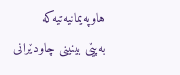هاوپه‌یمانیه‌تیه‌كه‌
به‌پێی‌ بینینی چاودێرانی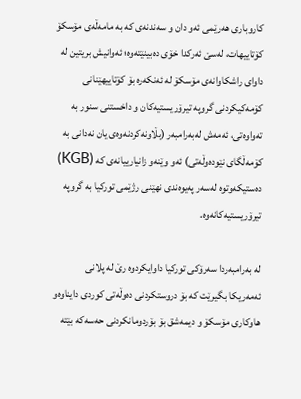كاروباری‌ هه‌رێمی ئه‌و دان و سه‌ندنه‌ی‌ كه‌ به‌ مامه‌ڵه‌ی‌ مۆسكۆ كۆتاییهات، له‌سێ ئه‌ركدا خۆی‌ ده‌بینێته‌وه‌؛ ئه‌وانیش بریتین له‌ داوای‌ راشكاوانه‌ی‌ مۆسكۆ له‌ ئه‌نكه‌ره‌ بۆ كۆتاییهێنانی‌ كۆمه‌كیكردنی‌ گروپه‌ تیرۆریستیه‌كان و داخستنی سنور به‌ ته‌واوه‌تی، ئه‌مه‌ش له‌به‌رامبه‌ر (بڵاونه‌كردنه‌وه‌ی‌ یان نه‌دانی به‌ كۆمه‌ڵگای‌ نێوده‌وڵه‌تی‌) ئه‌و وێنه‌و زانیارییانه‌ی‌ كه‌ (KGB) ده‌ستیكه‌وتوه‌ له‌سه‌ر په‌یوه‌ندی نهێنی رژێمی توركیا به‌ گروپه‌ تیرۆریستیه‌كانه‌وه‌.

له‌ به‌رامبه‌ردا سه‌رۆكی توركیا داوایكردوه‌ رێ له‌ پلانی ئه‌مه‌ریكا بگیرێت كه‌ بۆ دروستكردنی ده‌وڵه‌تی كوردی دایناوه‌و هاوكاری‌ مۆسكۆ و دیمه‌شق بۆ بۆردومانكردنی حه‌سه‌كه‌ بێته‌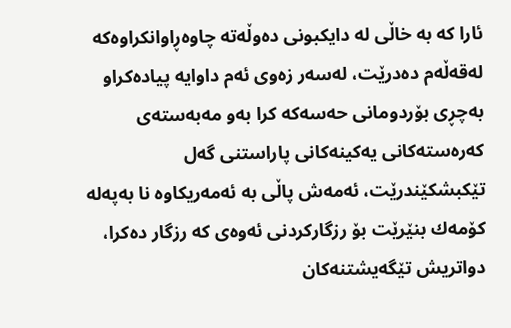ئارا كه‌ به‌ خاڵی‌ له‌ دایكبونی ده‌وڵه‌ته‌ چاوه‌ڕاوانكراوه‌كه‌ له‌قه‌ڵه‌م ده‌درێت، له‌سه‌ر زه‌وی ئه‌م داوایه‌ پیاده‌كراو به‌چڕی بۆردومانی حه‌سه‌كه‌ كرا به‌و مه‌به‌سته‌ی‌ كه‌ره‌سته‌كانی یه‌كینه‌كانی پاراستنی گه‌ل تێكبشكێندرێت، ئه‌مه‌ش پاڵی‌ به‌ ئه‌مه‌ریكاوه‌ نا به‌په‌له‌ كۆمه‌ك بنێرێت بۆ رزگاركردنی‌ ئه‌وه‌ی‌ كه‌ رزگار ده‌كرا، دواتریش تێگه‌یشتنه‌كان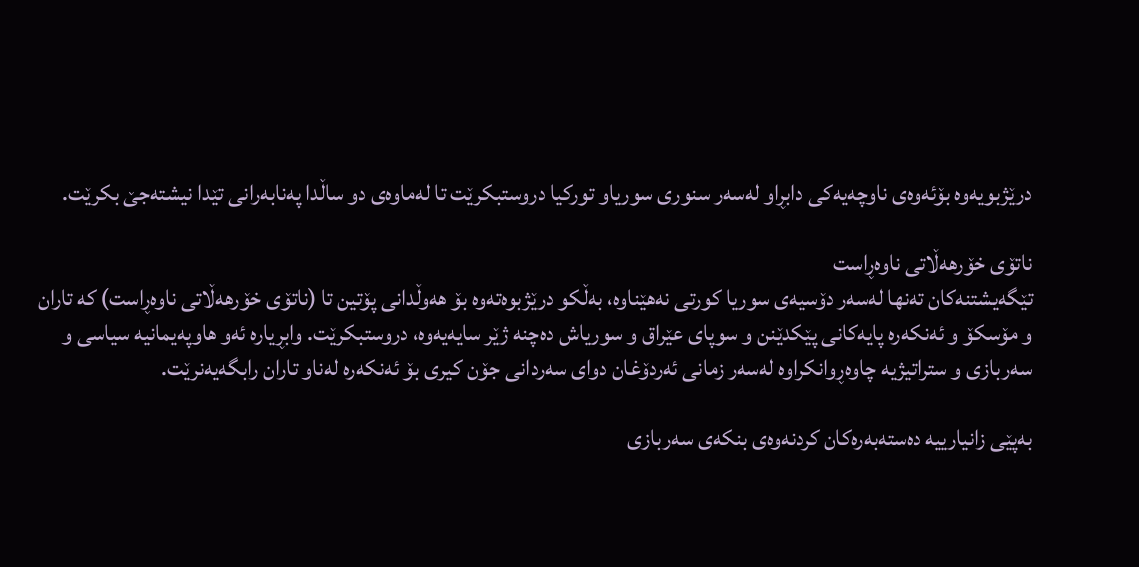درێژبویه‌وه‌ بۆئه‌وه‌ی‌ ناوچه‌یه‌كی دابڕاو له‌سه‌ر سنوری‌ سوریاو توركیا دروستبكرێت تا له‌ماوه‌ی‌ دو ساڵدا په‌نابه‌رانی تێدا نیشته‌جێ بكرێت.

ناتۆی‌ خۆرهه‌ڵاتی ناوه‌ڕاست
تێگه‌یشتنه‌كان ته‌نها له‌سه‌ر دۆسیه‌ی‌ سوریا كورتی نه‌هێناوه‌، به‌ڵكو درێژبوه‌ته‌وه‌ بۆ هه‌وڵدانی پۆتین تا (ناتۆی‌ خۆرهه‌ڵاتی ناوه‌ڕاست) كه‌ تاران و مۆسكۆ و ئه‌نكه‌ره‌ پایه‌كانی‌ پێكدێنن و سوپای‌ عێراق و سوریاش ده‌چنه‌ ژێر سایه‌یه‌وه‌، دروستبكرێت. وابڕیاره‌ ئه‌و هاوپه‌یمانیه‌ سیاسی و سه‌ربازی و ستراتیژیه‌ چاوه‌ڕوانكراوه‌ له‌سه‌ر زمانی ئه‌ردۆغان دوای‌ سه‌ردانی جۆن كیری‌ بۆ ئه‌نكه‌ره‌ له‌ناو تاران رابگه‌یه‌نرێت.

به‌پێی‌ زانیارییه‌ ده‌سته‌به‌ره‌كان كردنه‌وه‌ی‌ بنكه‌ی‌ سه‌ربازی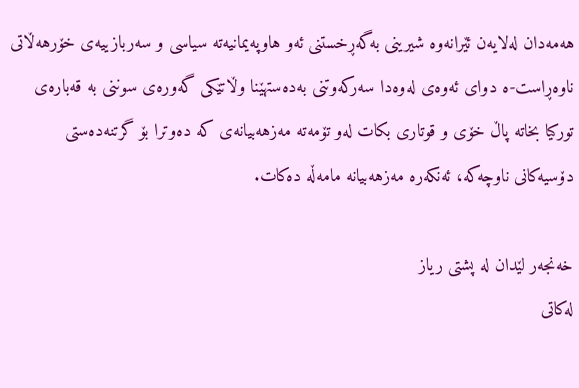هه‌مه‌دان له‌لایه‌ن ئێرانه‌وه‌ شیرینی به‌گه‌ڕخستنی ئه‌و هاوپه‌یمانیه‌ته‌ سیاسی و سه‌ربازییه‌ی‌ خۆرهه‌ڵاتی ناوه‌ڕاست-ه‌ دوای‌ ئه‌وه‌ی‌ له‌وه‌دا سه‌ركه‌وتنی به‌ده‌ستهێنا وڵاتێكی گه‌وره‌ی‌ سوننی به‌ قه‌باره‌ی‌ توركیا بخاته‌ پاڵ خۆی‌ و قوتاری‌ بكات له‌و تۆمه‌ته‌ مه‌زهه‌بیانه‌ی‌ كه‌ ده‌وترا بۆ گرتنه‌ده‌ستی‌ دۆسیه‌كانی‌ ناوچه‌كه‌، ئه‌نكه‌ره‌ مه‌زهه‌بیانه‌ مامه‌ڵه‌ ده‌كات.

خه‌نجه‌ر لێدان له‌ پشتی‌ ریاز
له‌كاتی‌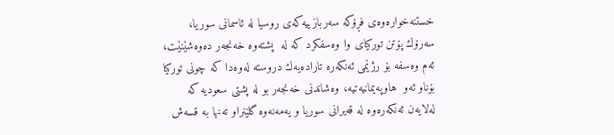خستنه‌خواره‌وه‌ی‌ فڕۆكه‌ سه‌ربازییه‌كه‌ی‌ روسیا له‌ ئاسمانی سوریا، سه‌رۆك پۆتن توركیای‌ وا وه‌سفكرد كه‌ له‌  پشته‌وه‌ خه‌نجه‌ر ده‌وه‌شێنێت، ئه‌م وه‌سفه‌ بۆ رژێمی ئه‌نكه‌ره‌ تاراده‌یه‌ك دروسته‌ له‌وه‌دا كه‌ چونی‌ توركیا بۆناو ئه‌و  هاوپه‌یمانیه‌تیه‌، وه‌شاندنی خه‌نجه‌ر بو له‌ پشتی‌ سعودیه‌ كه‌ له‌لایه‌ن ئه‌نكه‌ره‌وه‌ له‌ قه‌یرانی سوریا و یه‌مه‌نه‌وه‌ گلێنراو ته‌نها به‌ قسه‌ش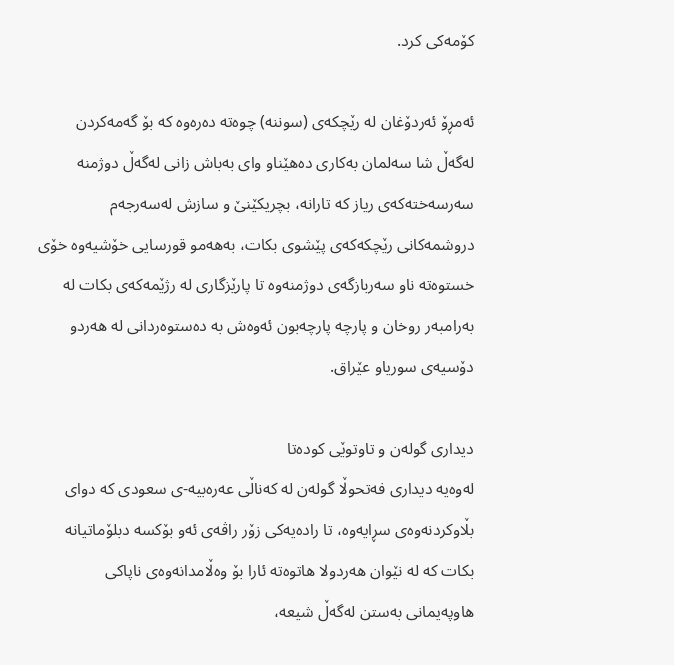كۆمه‌كی كرد.

ئه‌مڕۆ ئه‌ردۆغان له‌ رێچكه‌ی‌ (سوننه‌) چوه‌ته‌ ده‌ره‌وه‌ كه‌ بۆ گه‌مه‌كردن له‌گه‌ڵ شا سه‌لمان به‌كاری ده‌هێناو وای‌ به‌باش زانی له‌گه‌ڵ دوژمنه‌ سه‌رسه‌خته‌كه‌ی‌ ریاز كه‌ تارانه‌، بچریكێنێ‌ و سازش له‌سه‌رجه‌م دروشمه‌كانی‌ رێچكه‌كه‌ی‌ پێشوی‌ بكات، به‌هه‌مو قورسایی خۆشیه‌وه‌ خۆی‌ خستوه‌ته‌ ناو سه‌ربازگه‌ی‌ دوژمنه‌وه‌ تا پارێزگاری‌ له‌ رژێمه‌كه‌ی‌ بكات له‌ به‌رامبه‌ر روخان و پارچه‌ پارچه‌بون ئه‌وه‌ش به‌ ده‌ستوه‌ردانی له‌ هه‌ردو دۆسیه‌ی‌ سوریاو عێراق.

دیداری‌ گوله‌ن و تاوتوێی‌ كوده‌تا
له‌وه‌یه‌ دیداری‌ فه‌تحوڵا گوله‌ن له‌ كه‌ناڵی عه‌ره‌بیه‌-ی‌ سعودی كه‌ دوای‌ بڵاوكردنه‌وه‌ی‌ سڕایه‌وه‌، تا راده‌یه‌كی زۆر راڤه‌ی‌ ئه‌و بۆكسه‌ دبلۆماتیانه‌ بكات كه‌ له‌ نێوان هه‌ردولا هاتوه‌ته‌ ئارا بۆ وه‌ڵامدانه‌وه‌ی‌ ناپاكی هاوپه‌یمانی به‌ستن له‌گه‌ڵ شیعه‌،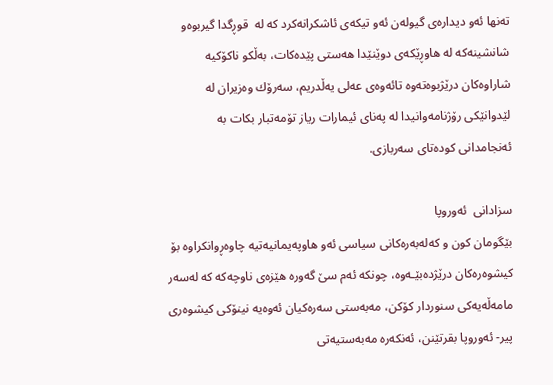ته‌نها ئه‌و دیداره‌ی‌ گیوله‌ن ئه‌و تیكه‌ی‌ ئاشكرانه‌كرد كه‌ له‌  قوڕگدا گیربوه‌و شانشینه‌كه‌ له‌ هاوڕێكه‌ی‌ دوێنێدا هه‌ستی پێده‌كات، به‌ڵكو ناكۆكیه‌ شاراوه‌كان درێژبوه‌ته‌وه‌ تائه‌وه‌ی‌ عه‌لی‌ یه‌ڵدریم، سه‌رۆك وه‌زیران له‌ لێدوانێكی رۆژنامه‌وانیدا له‌ په‌نای‌ ئیمارات ریاز تۆمه‌تبار بكات به‌ ئه‌نجامدانی كوده‌تای‌ سه‌ربازی.

سزادانی  ئه‌وروپا
بێگومان كون و كه‌له‌به‌ره‌كانی‌ سیاسی ئه‌و هاوپه‌یمانیه‌تیه‌ چاوه‌ڕوانكراوه‌ بۆ كیشوه‌ره‌كان درێژده‌بێـه‌وه‌، چونكه‌ ئه‌م سێ گه‌وره‌ هێزه‌ی‌ ناوچه‌كه‌ كه‌ له‌سه‌ر مامه‌ڵه‌یه‌كی سنوردار كۆكن، مه‌به‌ستی سه‌ره‌كیان ئه‌وه‌یه‌ نینۆكی كیشوه‌ری‌ پیر- ئه‌وروپا بقرتێنن، ئه‌نكه‌ره‌ مه‌به‌ستیه‌تی‌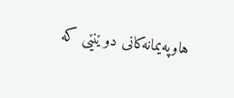هاوپه‌یمانه‌كانی‌ دوێنێی‌ كه‌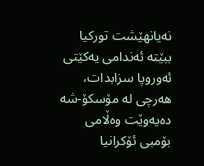نه‌یانهێشت توركیا ببێته‌ ئه‌ندامی یه‌كێتی ئه‌وروپا سزابدات، هه‌رچی له‌ مۆسكۆ-شه‌ ده‌یه‌وێت وه‌ڵامی بۆمبی ئۆكرانیا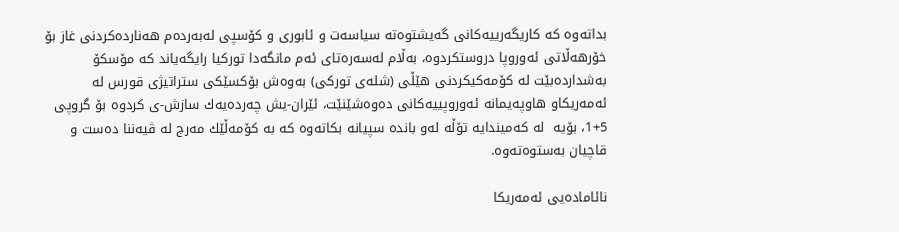بداته‌وه‌ كه‌ كاریگه‌رییه‌كانی‌ گه‌یشتوه‌ته‌ سیاسه‌ت و ئابوری‌ و كۆسپی له‌به‌رده‌م هه‌نارده‌كردنی غاز بۆ خۆرهه‌ڵاتی‌ ئه‌وروپا دروستكردوه‌، به‌ڵام له‌سه‌ره‌تای‌ ئه‌م مانگه‌دا توركیا رایگه‌یاند كه‌ مۆسكۆ به‌شدارده‌بێت له‌ كۆمه‌كیكردنی هێڵی (شله‌ی‌ توركی) به‌وه‌ش بۆكسێكی ستراتیژی‌ قورس له‌ ئه‌مه‌ریكاو هاوپه‌یمانه‌ ئه‌وروپییه‌كانی ده‌وه‌شێنێت، ئێران-یش چه‌رده‌یه‌ك سازش-ی‌ كردوه‌ بۆ گروپی 5+1، بۆیه‌  له‌ كه‌میندایه‌ تۆڵه‌ له‌و بانده‌ سپیانه‌ بكاته‌وه‌ كه‌ به‌ كۆمه‌ڵێك مه‌رج له‌ ڤیه‌ننا ده‌ست و قاچیان به‌ستوه‌ته‌وه‌.

نائاماده‌یی ئه‌مه‌ریكا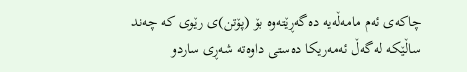چاكه‌ی‌ ئه‌م مامه‌ڵه‌یه‌ ده‌گه‌ڕێته‌وه‌ بۆ (پۆتن)ی‌ رێوی‌ كه‌ چه‌ند ساڵێكه‌ له‌گه‌ڵ ئه‌مه‌ریكا ده‌ستی داوه‌ته‌ شه‌ڕی‌ ساردو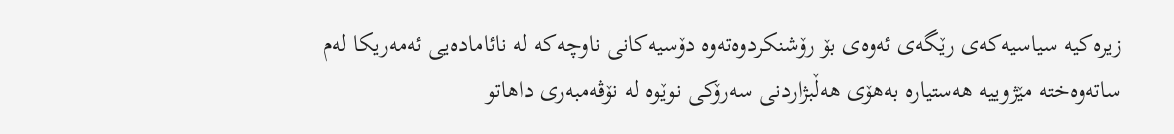زیره‌كیه‌ سیاسیه‌كه‌ی‌ رێگه‌ی‌ ئه‌وه‌ی‌ بۆ رۆشنكردوه‌ته‌وه‌ دۆسیه‌كانی‌ ناوچه‌كه‌ له‌ نائاماده‌یی ئه‌مه‌ریكا له‌م ساته‌وه‌خته‌ مێژوییه‌ هه‌ستیاره‌ به‌هۆی‌ هه‌ڵبژاردنی‌ سه‌رۆكی نوێوه‌ له‌ نۆڤه‌مبه‌ری‌ داهاتو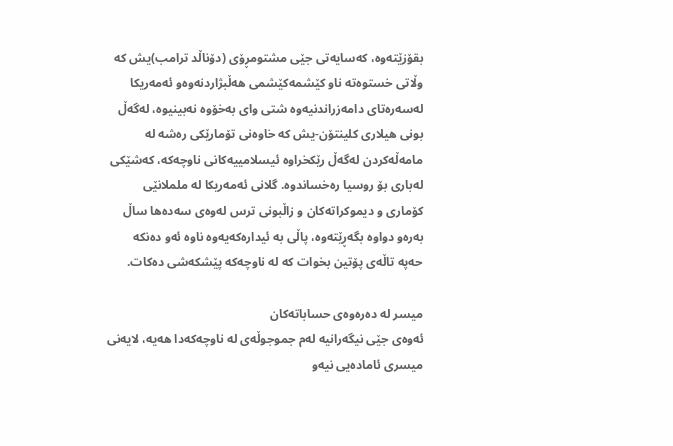بقۆزێته‌وه‌، كه‌سایه‌تی جێی‌ مشتومڕۆی‌ (دۆناڵد ترامب)یش كه‌ وڵاتی خستوه‌ته‌ ناو كێشمه‌كێشمی هه‌ڵبژاردنه‌وه‌و ئه‌مه‌ریكا له‌سه‌ره‌تای‌ دامه‌زراندنیه‌وه‌ شتی‌ وای‌ به‌خۆوه‌ نه‌بینیوه‌، له‌گه‌ڵ بونی هیلاری‌ كلینتۆن-یش كه‌ خاوه‌نی تۆمارێكی ره‌شه‌ له‌ مامه‌ڵه‌كردن له‌گه‌ڵ رێكخراوه‌ ئیسلامییه‌كانی‌ ناوچه‌كه‌، كه‌شێكی له‌باری‌ بۆ روسیا ره‌خساندوه‌. گلانی‌ ئه‌مه‌ریكا له‌ ململانێی كۆماری‌ و دیموكراته‌كان و زاڵبونی‌ ترس له‌وه‌ی‌ سه‌ده‌ها ساڵ به‌ره‌و دواوه‌ بگه‌ڕێته‌وه‌، پاڵی به‌ ئیداره‌كه‌یه‌وه‌ ناوه‌ ئه‌و ده‌نكه‌ حه‌په‌ تاڵه‌ی‌ پۆتین بخوات كه‌ له‌ ناوچه‌كه‌ پێشكه‌شی ده‌كات.

میسر له‌ ده‌ره‌وه‌ی‌ حساباته‌كان
ئه‌وه‌ی‌ جێی‌ نیگه‌رانیه‌ له‌م جموجوڵه‌ی له‌ ناوچه‌كه‌دا هه‌یه‌، لایه‌نی میسری‌ ئاماده‌یی نیه‌و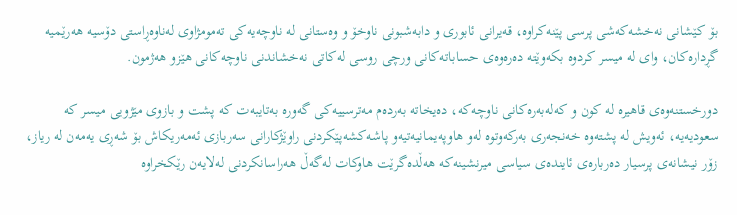بۆ كێشانی‌ نه‌خشه‌كه‌شی پرسی پێنه‌كراوه‌، قه‌یرانی ئابوری‌ و دابه‌شبونی ناوخۆ و وه‌ستانی له‌ ناوچه‌یه‌كی ته‌مومژاوی له‌ناوه‌ڕاستی‌ دۆسیه‌ هه‌رێمیه‌ گڕداره‌كان، وای‌ له‌ میسر كردوه‌ بكه‌وێته‌ ده‌ره‌وه‌ی‌ حساباته‌كانی‌ ورچی روسی له‌كاتی‌ نه‌خشاندنی ناوچه‌كانی‌ هێزو هه‌ژمون.

دورخستنه‌وه‌ی‌ قاهیره‌ له‌ كون و كه‌له‌به‌ره‌كانی‌ ناوچه‌كه‌، ده‌یخاته‌ به‌رده‌م مه‌ترسییه‌كی گه‌وره‌ به‌تایبه‌ت كه‌ پشت و بازوی‌ مێژویی میسر كه‌ سعودیه‌یه‌، ئه‌ویش له‌ پشته‌وه‌ خه‌نجه‌ری‌ به‌ركه‌وتوه‌ له‌و هاوپه‌یمانیه‌تیه‌و پاشه‌كشه‌پێكردنی راوێژكارانی سه‌ربازی ئه‌مه‌ریكاش بۆ شه‌ڕی‌ یه‌مه‌ن له‌ ریاز، زۆر نیشانه‌ی‌ پرسیار ده‌رباره‌ی‌ ئاینده‌ی‌ سیاسی میرنشینه‌كه‌ هه‌ڵده‌گرێت هاوكات له‌گه‌ڵ هه‌راسانكردنی له‌لایه‌ن رێكخراوه‌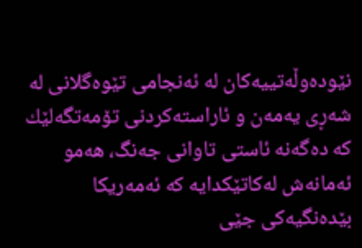نێوده‌وڵه‌تییه‌كان له‌ ئه‌نجامی تێوه‌گلانی له‌ شه‌ڕی‌ یه‌مه‌ن و ئاراسته‌كردنی تۆمه‌تگه‌لێك كه‌ ده‌گه‌نه‌ ئاستی‌ تاوانی‌ جه‌نگ، هه‌مو ئه‌مانه‌ش له‌كاتێكدایه‌ كه‌ ئه‌مه‌ریكا بێده‌نگیه‌كی جێی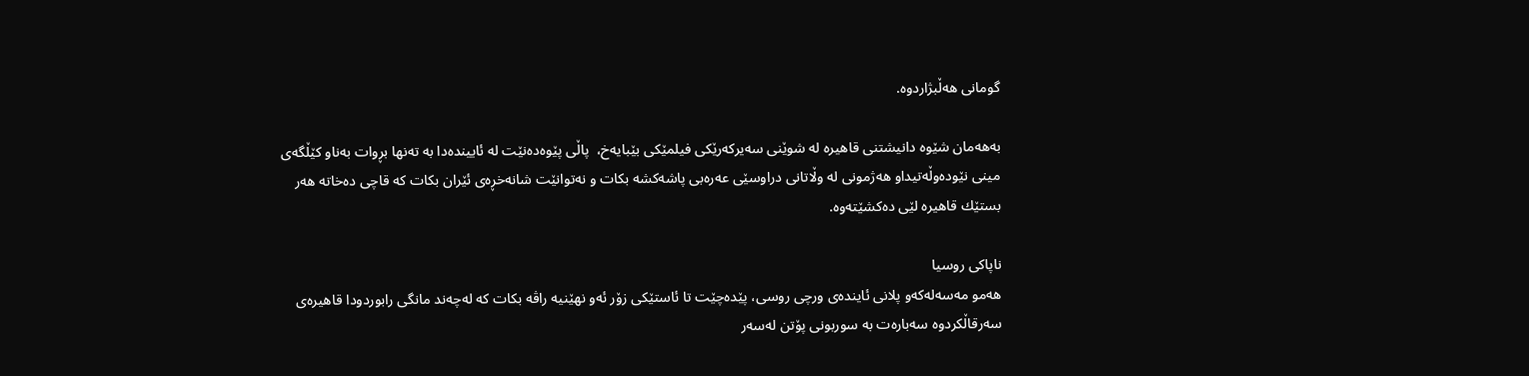گومانی هه‌ڵبژاردوه‌.

به‌هه‌مان شێوه‌ دانیشتنی قاهیره‌ له‌ شوێنی سه‌یركه‌رێكی فیلمێكی بێبایه‌خ،  پاڵی پێوه‌ده‌نێت له‌ ئایینده‌دا به‌ ته‌نها بڕوات به‌ناو كێڵگه‌ی‌ مینی نێوده‌وڵه‌تیداو هه‌ژمونی له‌ وڵاتانی‌ دراوسێی‌ عه‌ره‌بی پاشه‌كشه‌ بكات و نه‌توانێت شانه‌خڕه‌ی‌ ئێران بكات كه‌ قاچی ده‌خاته‌ هه‌ر بستێك قاهیره‌ لێی ده‌كشێته‌وه‌.

ناپاكی‌ روسیا
هه‌مو مه‌سه‌له‌كه‌و پلانی‌ ئاینده‌ی‌ ورچی روسی‌، پێده‌چێت تا ئاستێكی زۆر ئه‌و نهێنیه‌ راڤه‌ بكات كه‌ له‌چه‌ند مانگی رابوردودا قاهیره‌ی‌ سه‌رقاڵكردوه‌ سه‌باره‌ت به‌ سوربونی پۆتن له‌سه‌ر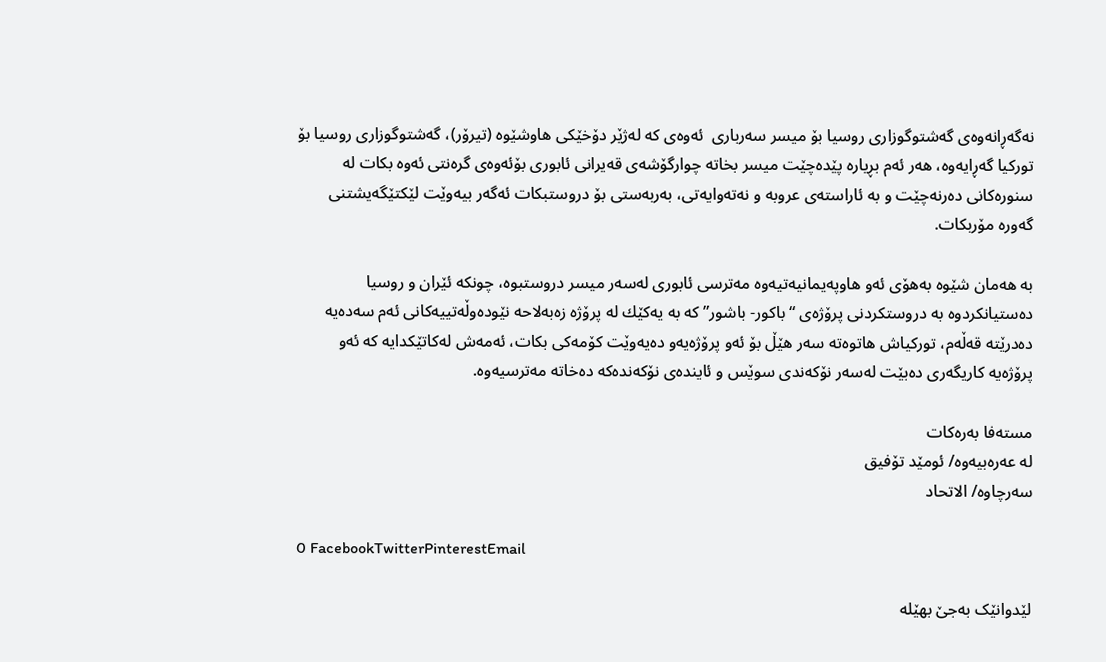نه‌گه‌ڕانه‌وه‌ی‌ گه‌شتوگوزاری‌ روسیا بۆ میسر سه‌رباری‌  ئه‌وه‌ی‌ كه‌ له‌ژێر دۆخێكی هاوشێوه‌ (تیرۆر)، گه‌شتوگوزاری‌ روسیا بۆ توركیا گه‌ڕایه‌وه‌، هه‌ر ئه‌م بڕیاره‌ پێده‌چێت میسر بخاته‌ چوارگۆشه‌ی‌ قه‌یرانی‌ ئابوری‌ بۆئه‌وه‌ی‌ گره‌نتی‌ ئه‌وه‌ بكات له‌ سنوره‌كانی‌ ده‌رنه‌چێت و به‌ ئاراسته‌ی‌ عروبه‌ و نه‌ته‌وایه‌تی، به‌ربه‌ستی‌ بۆ دروستبكات ئه‌گه‌ر بیه‌وێت لێكتێگه‌یشتنی گه‌وره‌ مۆربكات.

به‌ هه‌مان شێوه‌ به‌هۆی‌ ئه‌و هاوپه‌یمانیه‌تیه‌وه‌ مه‌ترسی ئابوری‌ له‌سه‌ر میسر دروستبوه‌، چونكه‌ ئێران و روسیا ده‌ستیانكردوه‌ به‌ دروستكردنی پرۆژه‌ی‌ “باكور- باشور” كه‌ به‌ یه‌كێك له‌ پرۆژه‌ زه‌به‌لاحه‌ نێوده‌وڵه‌تییه‌كانی ئه‌م سه‌ده‌یه‌ ده‌درێته‌ قه‌ڵه‌م، توركیاش هاتوه‌ته‌ سه‌ر هێڵ بۆ ئه‌و پرۆژه‌یه‌و ده‌یه‌وێت كۆمه‌كی بكات، ئه‌مه‌ش له‌كاتێكدایه‌ كه‌ ئه‌و پرۆژه‌یه‌ كاریگه‌ری‌ ده‌بێت له‌سه‌ر نۆكه‌ندی سوێس و ئاینده‌ی‌ نۆكه‌نده‌كه‌ ده‌خاته‌ مه‌ترسیه‌وه‌.

مسته‌فا به‌ره‌كات
له‌ عه‌ره‌بیه‌وه‌/ ئومێد تۆفیق
سەرچاوە/ الاتحاد

0 FacebookTwitterPinterestEmail

لێدوانێک بەجێ بهێلە